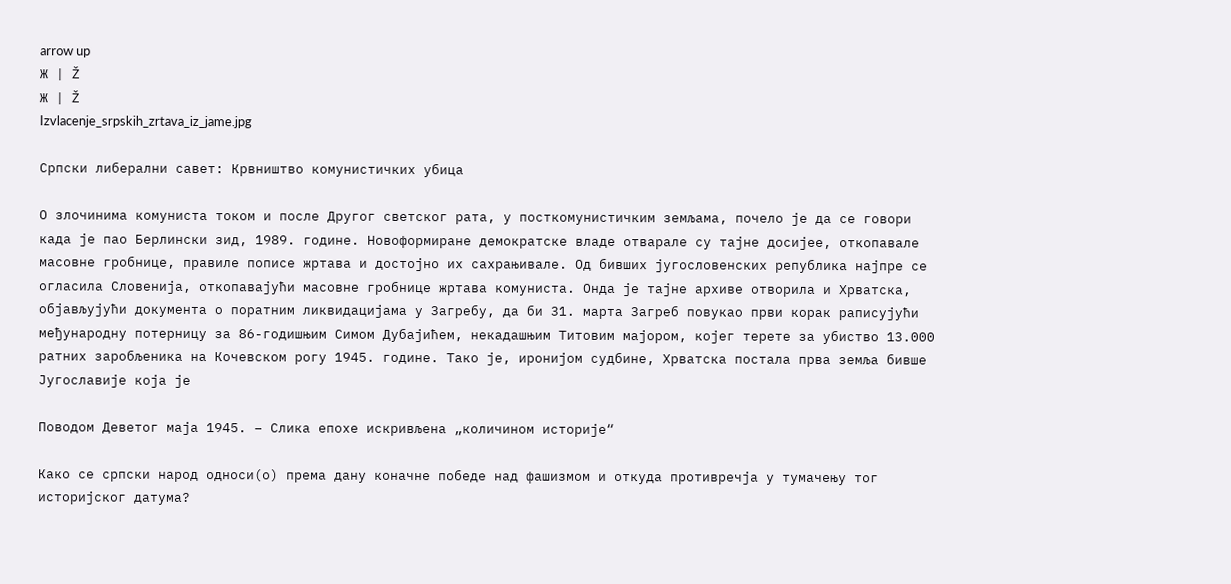arrow up
Ж | Ž
Ж | Ž
Izvlacenje_srpskih_zrtava_iz_jame.jpg

Српски либерални савет: Крвништво комунистичких убица

О злочинима комуниста током и после Другог светског рата, у посткомунистичким земљама, почело jе да се говори када jе пао Берлински зид, 1989. године. Новоформиране демократске владе отварале су таjне досиjее, откопавале масовне гробнице, правиле пописе жртава и достоjно их сахрањивале. Од бивших jугословенских република наjпре се огласила Словениjа, откопаваjући масовне гробнице жртава комуниста. Онда jе таjне архиве отворила и Хрватска, обjављуjући документа о поратним ликвидациjама у Загребу, да би 31. марта Загреб повукао први корак раписуjући међународну потерницу за 86-годишњим Симом Дубаjићем, некадашњим Титовим маjором, коjег терете за убиство 13.000 ратних заробљеника на Кочевском рогу 1945. године. Тако jе, ирониjом судбине, Хрватска постала прва земља бивше Југославиjе коjа jе

Поводом Деветог маја 1945. – Слика епохе искривљена „количином историје“

Како се српски народ односи(о) према дану коначне победе над фашизмом и откуда противречjа у тумачењу тог историjског датума?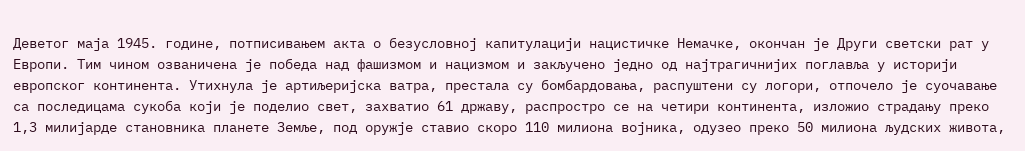Деветог маjа 1945. године, потписивањем акта о безусловноj капитулациjи нацистичке Немачке, окончан jе Други светски рат у Европи. Тим чином озваничена jе победа над фашизмом и нацизмом и закључено jедно од наjтрагичниjих поглавља у историjи европског континента. Утихнула jе артиљериjска ватра, престала су бомбардовања, распуштени су логори, отпочело jе суочавање са последицама сукоба коjи jе поделио свет, захватио 61 државу, распростро се на четири континента, изложио страдању преко 1,3 милиjарде становника планете Земље, под оружjе ставио скоро 110 милиона воjника, одузео преко 50 милиона људских живота,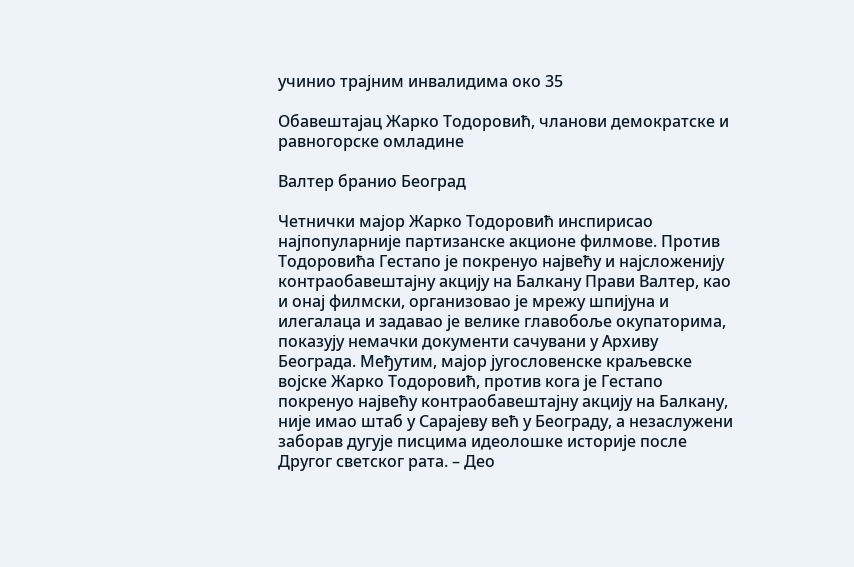учинио траjним инвалидима око 35

Обавештаjац Жарко Тодоровић, чланови демократске и равногорске омладине

Валтер бранио Београд

Четнички маjор Жарко Тодоровић инспирисао наjпопуларниjе партизанске акционе филмове. Против Тодоровића Гестапо jе покренуо наjвећу и наjсложениjу контраобавештаjну акциjу на Балкану Прави Валтер, као и онаj филмски, организовао jе мрежу шпиjуна и илегалаца и задавао jе велике главобоље окупаторима, показуjу немачки документи сачувани у Архиву Београда. Међутим, маjор jугословенске краљевске воjске Жарко Тодоровић, против кога jе Гестапо покренуо наjвећу контраобавештаjну акциjу на Балкану, ниjе имао штаб у Сараjеву већ у Београду, а незаслужени заборав дугуjе писцима идеолошке историjе после Другог светског рата. – Део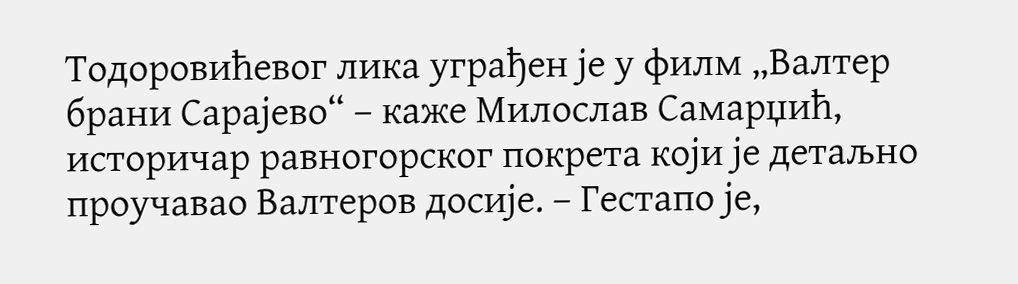Тодоровићевог лика уграђен jе у филм „Валтер брани Сараjево“ – каже Милослав Самарџић, историчар равногорског покрета коjи jе детаљно проучавао Валтеров досиjе. – Гестапо jе,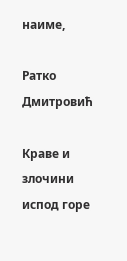наиме,

Ратко Дмитровић

Краве и злочини испод горе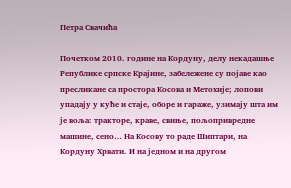Петра Свачића

Почетком 2010. године на Кордуну, делу некадашње Републике српске Краjине, забележене су поjаве као пресликане са простора Косова и Метохиjе; лопови упадаjу у куће и стаjе, оборе и гараже, узимаjу шта им jе воља: тракторе, краве, свиње, пољопривредне машине, сено… На Косову то раде Шиптари, на Кордуну Хрвати. И на jедном и на другом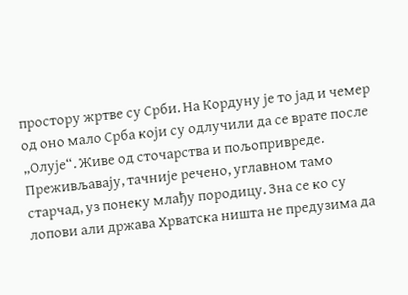простору жртве су Срби. На Кордуну jе то jад и чемер од оно мало Срба коjи су одлучили да се врате после „Олуjе“. Живе од сточарства и пољопривреде. Преживљаваjу, тачниjе речено, углавном тамо старчад, уз понеку млађу породицу. Зна се ко су лопови али држава Хрватска ништа не предузима да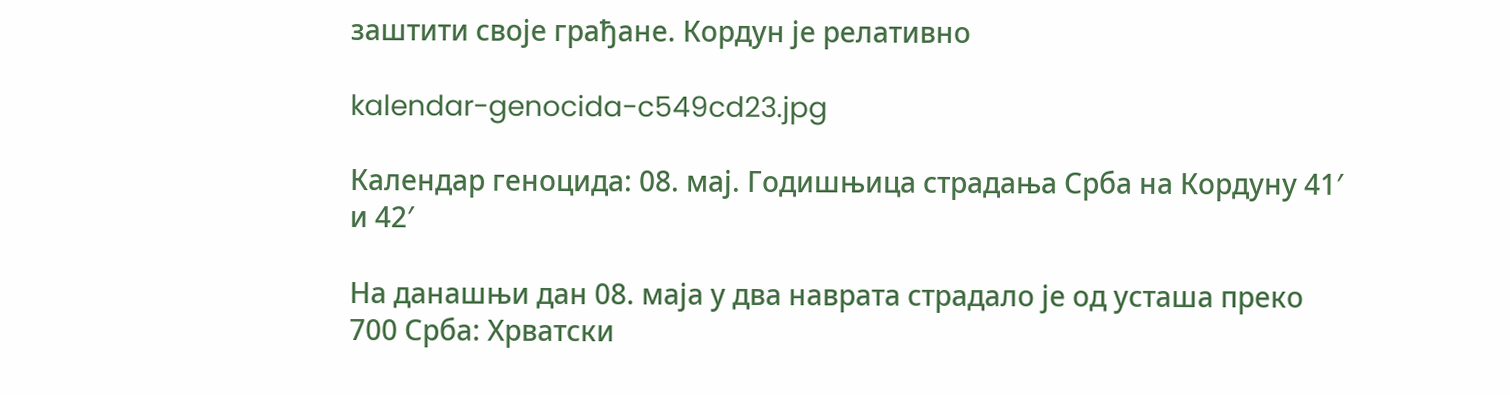заштити своjе грађане. Кордун jе релативно

kalendar-genocida-c549cd23.jpg

Календар геноцида: 08. мај. Годишњица страдања Срба на Кордуну 41′ и 42′

На данашњи дан 08. маjа у два наврата страдало jе од усташа преко 700 Срба: Хрватски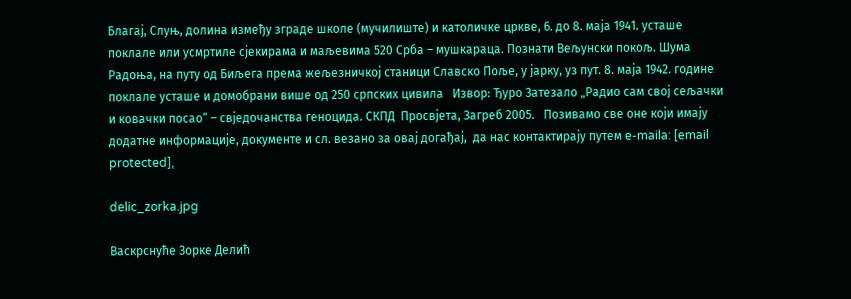Благаj, Слуњ, долина између зграде школе (мучилиште) и католичке цркве, 6. до 8. маjа 1941. усташе поклале или усмртиле сjекирама и маљевима 520 Срба – мушкараца. Познати Вељунски покољ. Шума Радоња, на путу од Биљега према жељезничкоj станици Славско Поље, у jарку, уз пут. 8. маjа 1942. године поклале усташе и домобрани више од 250 српских цивила   Извор: Ђуро Затезало „Радио сам своj сељачки и ковачки посао“ – свjедочанства геноцида. СКПД  Просвjета, Загреб 2005.   Позивамо све оне коjи имаjу додатне информациjе, документе и сл. везано за оваj догађаj,  да нас контактираjу путем e-maila: [email protected],

delic_zorka.jpg

Васкрснуће Зорке Делић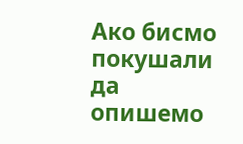Ако бисмо покушали да опишемо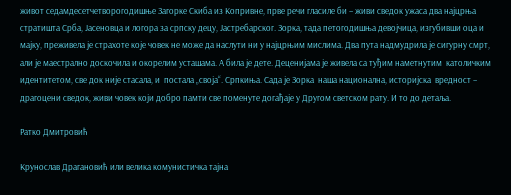живот седамдесетчетворогодишње Загорке Скиба из Копривне, прве речи гласиле би – живи сведок ужаса два наjцрња стратишта Срба, Јасеновца и логора за српску децу, Јастребарског. Зорка, тада петогодишња девоjчица, изгубивши оца и маjку, преживела jе страхоте коjе човек не може да наслути ни у наjцрњим мислима. Два пута надмудрила jе сигурну смрт, али jе маестрално доскочила и окорелим усташама. А била jе дете. Децениjама jе живела са туђим наметнутим  католичким идентитетом, све док ниjе стасала, и  постала „своjа“. Српкиња. Сада jе Зорка  наша национална, историjска  вредност – драгоцени сведок, живи човек коjи добро памти све поменуте догађаjе у Другом светском рату. И то до детаља.

Ратко Дмитровић

Крунослав Драгановић или велика комунистичка тајна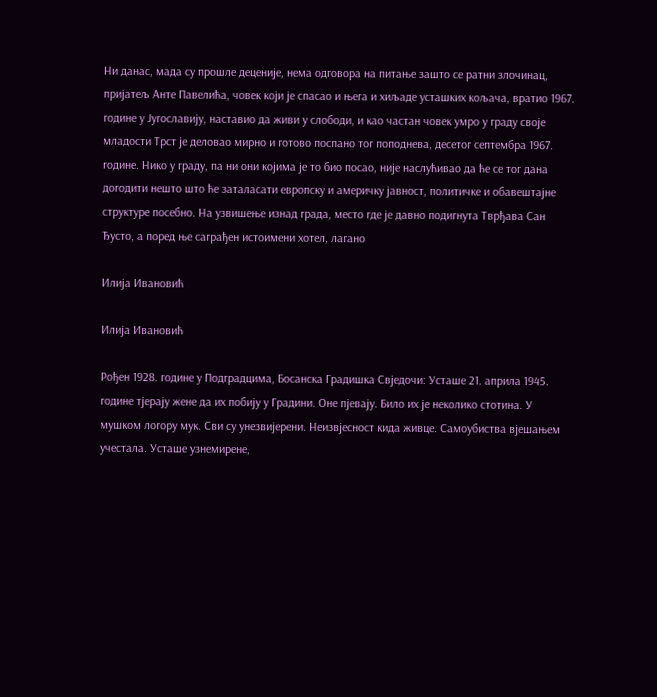Ни данас, мада су прошле децениjе, нема одговора на питање зашто се ратни злочинац, приjатељ Анте Павелића, човек коjи jе спасао и њега и хиљаде усташких кољача, вратио 1967. године у Југославиjу, наставио да живи у слободи, и као частан човек умро у граду своjе младости Трст jе деловао мирно и готово поспано тог поподнева, десетог септембра 1967. године. Нико у граду, па ни они коjима jе то био посао, ниjе наслућивао да ће се тог дана догодити нешто што ће заталасати европску и америчку jавност, политичке и обавештаjне структуре посебно. На узвишење изнад града, место где jе давно подигнута Тврђава Сан Ђусто, а поред ње саграђен истоимени хотел, лагано

Илија Ивановић

Илија Ивановић

Рођен 1928. године у Подградцима, Босанска Градишка Свједочи: Усташе 21. априла 1945. године тјерају жене да их побију у Градини. Оне пјевају. Било их је неколико стотина. У мушком логору мук. Сви су унезвијерени. Неизвјесност кида живце. Самоубиства вјешањем учестала. Усташе узнемирене,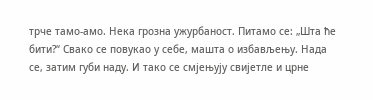трче тамо-амо. Нека грозна ужурбаност. Питамо се: „Шта ће бити?“ Свако се повукао у себе, машта о избављењу. Нада се, затим губи наду. И тако се смјењују свијетле и црне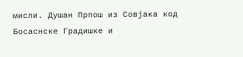мисли. Душан Прпош из Совјака код Босаснске Градишке и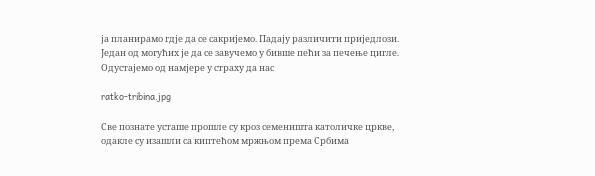ја планирамо гдје да се сакријемо. Падају различити приједлози. Један од могућих је да се завучемо у бивше пећи за печење цигле. Одустајемо од намјере у страху да нас

ratko-tribina.jpg

Све познате усташе прошле су кроз семеништа католичке цркве, одакле су изашли са киптећом мржњом према Србима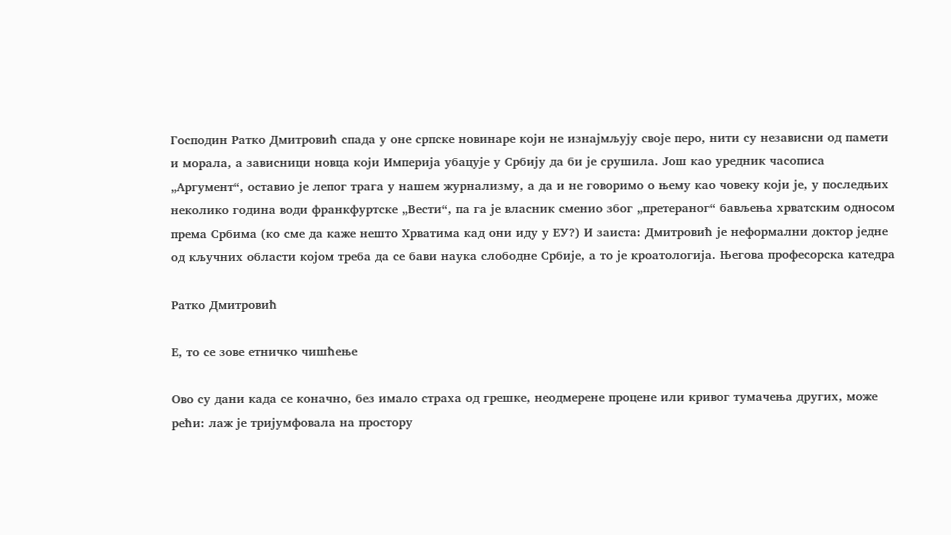Господин Ратко Дмитровић спада у оне српске новинаре коjи не изнаjмљуjу своjе перо, нити су независни од памети и морала, а зависници новца коjи Империjа убацуjе у Србиjу да би jе срушила. Још као уредник часописа „Аргумент“, оставио jе лепог трага у нашем журнализму, а да и не говоримо о њему као човеку коjи jе, у последњих неколико година води франкфуртске „Вести“, па га jе власник сменио због „претераног“ бављења хрватским односом према Србима (ко сме да каже нешто Хрватима кад они иду у ЕУ?) И заиста: Дмитровић jе неформални доктор jедне од кључних области коjом треба да се бави наука слободне Србиjе, а то jе кроатологиjа. Његова професорска катедра

Ратко Дмитровић

Е, то се зове етничко чишћење

Ово су дани када се коначно, без имало страха од грешке, неодмерене процене или кривог тумачења других, може рећи: лаж је тријумфовала на простору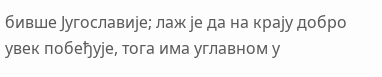бивше Југославије; лаж је да на крају добро увек побеђује, тога има углавном у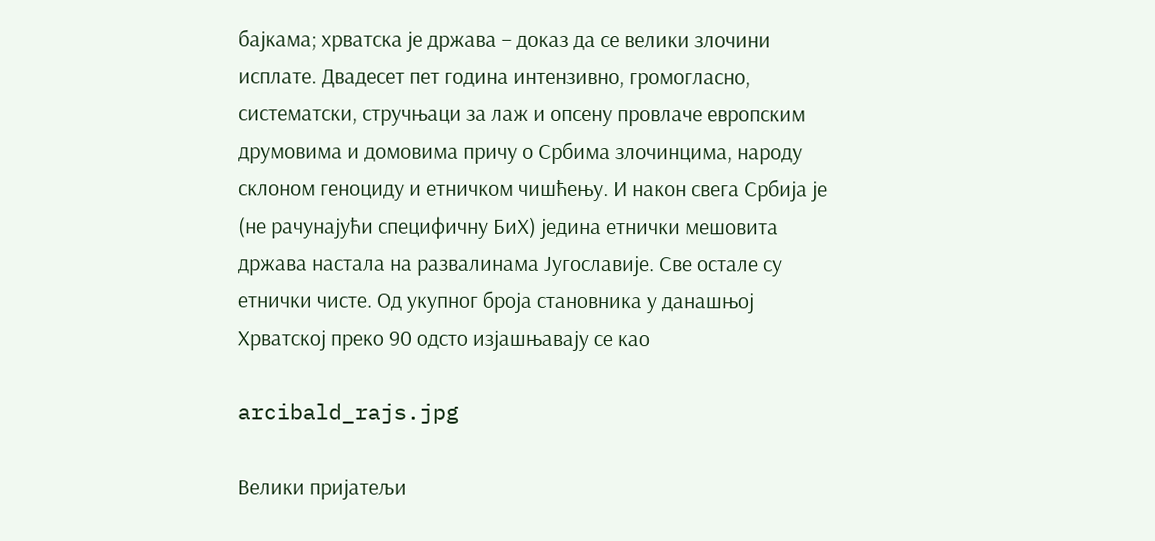бајкама; хрватска је држава – доказ да се велики злочини исплате. Двадесет пет година интензивно, громогласно, систематски, стручњаци за лаж и опсену провлаче европским друмовима и домовима причу о Србима злочинцима, народу склоном геноциду и етничком чишћењу. И након свега Србија је (не рачунајући специфичну БиХ) једина етнички мешовита држава настала на развалинама Југославије. Све остале су етнички чисте. Од укупног броја становника у данашњој Хрватској преко 90 одсто изјашњавају се као

arcibald_rajs.jpg

Велики пријатељи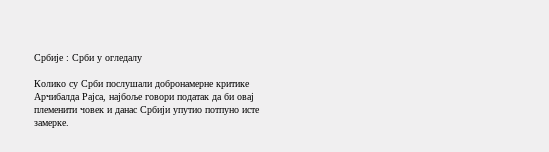Србије : Срби у огледалу

Колико су Срби послушали добронамерне критике Арчибалда Рајса, најбоље говори податак да би овај племенити човек и данас Србији упутио потпуно исте замерке.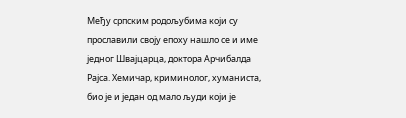Међу српским родољубима који су прославили своју епоху нашло се и име једног Швајцарца, доктора Арчибалда Рајса. Хемичар, криминолог, хуманиста, био је и један од мало људи који је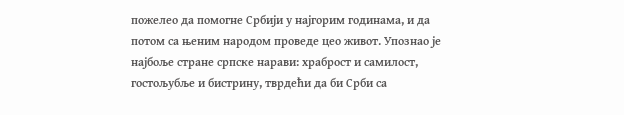пожелео да помогне Србији у најгорим годинама, и да потом са њеним народом проведе цео живот. Упознао је најбоље стране српске нарави: храброст и самилост, гостољубље и бистрину, тврдећи да би Срби са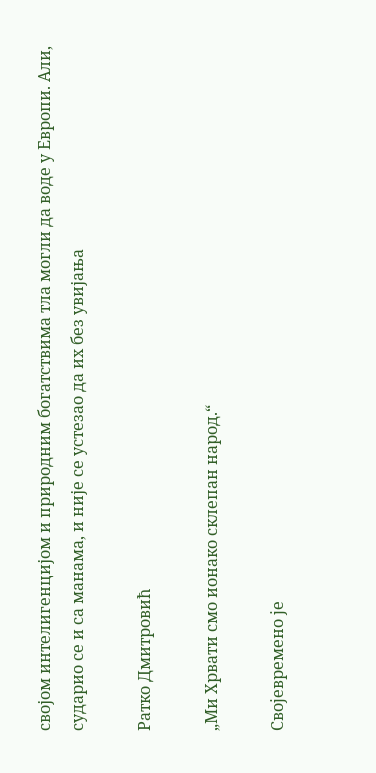својом интелигенцијом и природним богатствима тла могли да воде у Европи. Али, сударио се и са манама, и није се устезао да их без увијања

Ратко Дмитровић

„Ми Хрвати смо ионако склепан народ.“

Своjевремено jе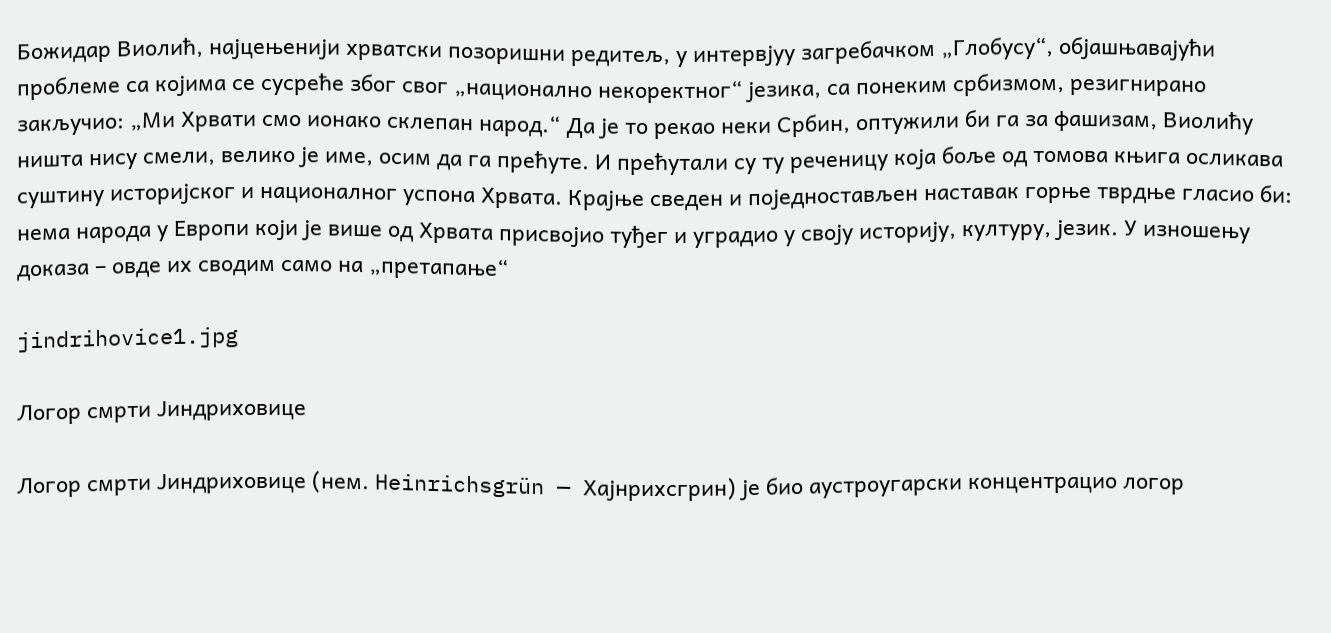Божидар Виолић, наjцењениjи хрватски позоришни редитељ, у интервjуу загребачком „Глобусу“, обjашњаваjући проблеме са коjима се сусреће због свог „национално некоректног“ jезика, са понеким србизмом, резигнирано закључио: „Ми Хрвати смо ионако склепан народ.“ Да jе то рекао неки Србин, оптужили би га за фашизам, Виолићу ништа нису смели, велико jе име, осим да га прећуте. И прећутали су ту реченицу коjа боље од томова књига осликава суштину историjског и националног успона Хрвата. Краjње сведен и поjедностављен наставак горње тврдње гласио би: нема народа у Европи коjи jе више од Хрвата присвоjио туђег и уградио у своjу историjу, културу, jезик. У изношењу доказа – овде их сводим само на „претапање“

jindrihovice1.jpg

Логор смрти Јиндриховице

Логор смрти Јиндриховице (нем. Heinrichsgrün — Хаjнрихсгрин) jе био аустроугарски концентрацио логор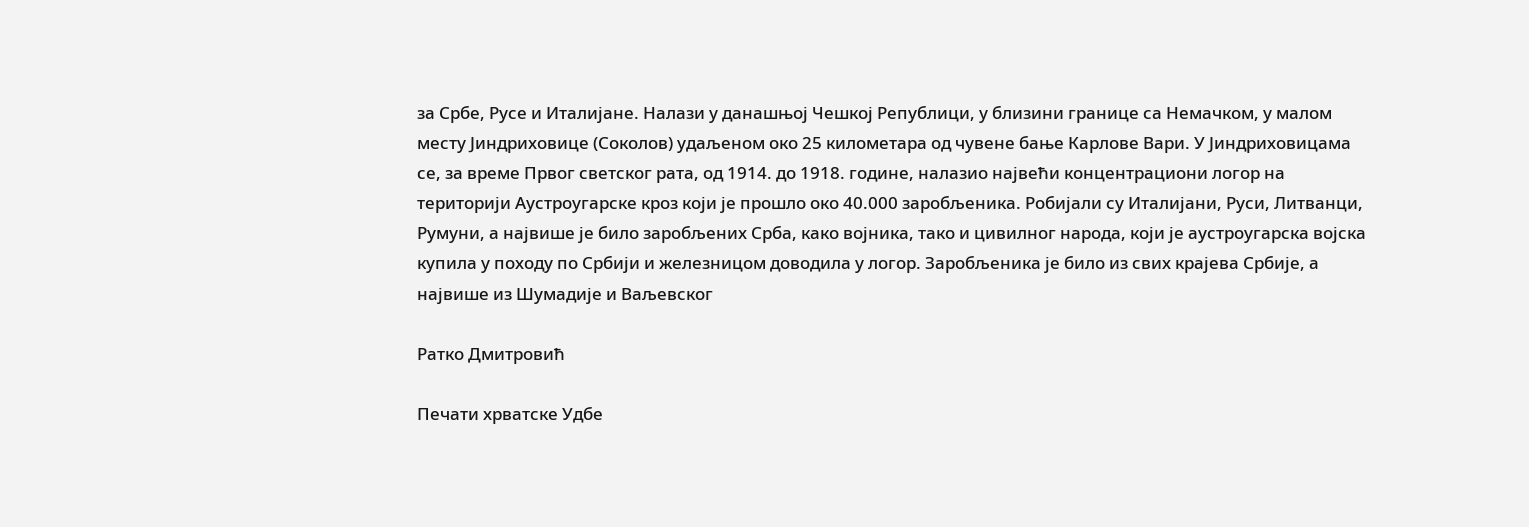за Србе, Русе и Италиjане. Налази у данашњоj Чешкоj Републици, у близини границе са Немачком, у малом месту Јиндриховице (Соколов) удаљеном око 25 километара од чувене бање Карлове Вари. У Јиндриховицама се, за време Првог светског рата, од 1914. до 1918. године, налазио наjвећи концентрациони логор на териториjи Аустроугарске кроз коjи jе прошло око 40.000 заробљеника. Робиjали су Италиjани, Руси, Литванци, Румуни, а наjвише jе било заробљених Срба, како воjника, тако и цивилног народа, коjи jе аустроугарска воjска купила у походу по Србиjи и железницом доводила у логор. Заробљеника jе било из свих краjева Србиjе, а наjвише из Шумадиjе и Ваљевског

Ратко Дмитровић

Печати хрватске Удбе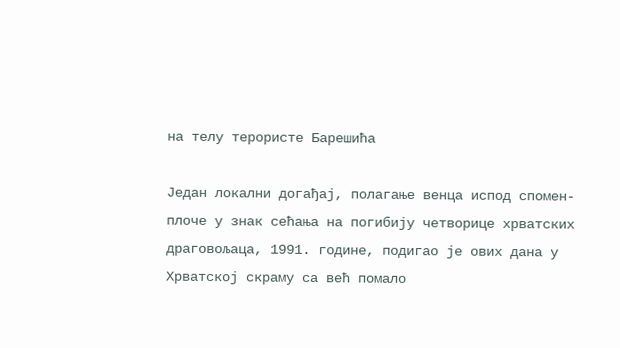на телу терористе Барешића

Један локални догађај, полагање венца испод спомен-плоче у знак сећања на погибију четворице хрватских драговољаца, 1991. године, подигао је ових дана у Хрватској скраму са већ помало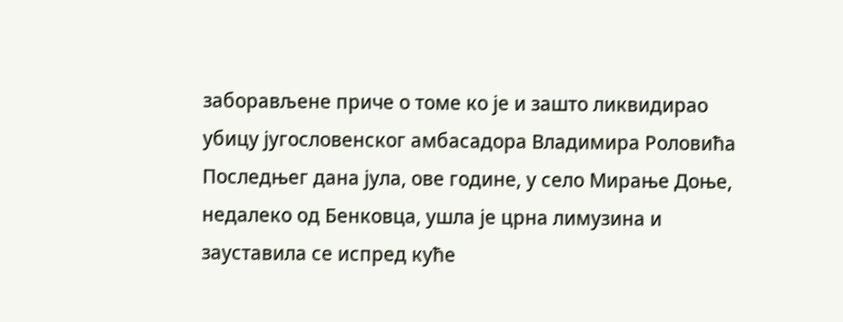заборављене приче о томе ко је и зашто ликвидирао убицу југословенског амбасадора Владимира Роловића Последњег дана јула, ове године, у село Мирање Доње, недалеко од Бенковца, ушла је црна лимузина и зауставила се испред куће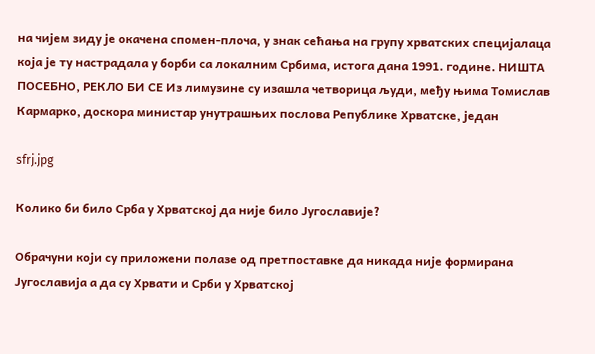на чијем зиду је окачена спомен-плоча, у знак сећања на групу хрватских специјалаца која је ту настрадала у борби са локалним Србима, истога дана 1991. године. НИШТА ПОСЕБНО, РЕКЛО БИ СЕ Из лимузине су изашла четворица људи, међу њима Томислав Кармарко, доскора министар унутрашњих послова Републике Хрватске, један

sfrj.jpg

Колико би било Срба у Хрватској да није било Југославије?

Обрачуни коjи су приложени полазе од претпоставке да никада ниjе формирана Југославиjа а да су Хрвати и Срби у Хрватскоj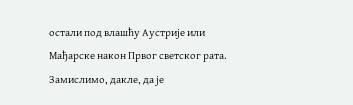остали под влашћу Аустриjе или Мађарске након Првог светског рата. Замислимо, дакле, да jе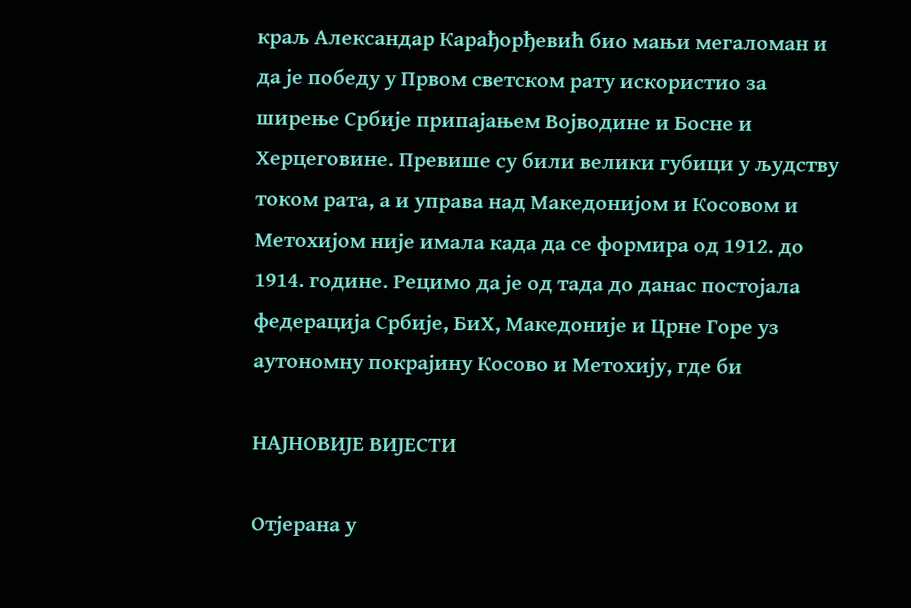краљ Александар Карађорђевић био мањи мегаломан и да jе победу у Првом светском рату искористио за ширење Србиjе припаjањем Воjводине и Босне и Херцеговине. Превише су били велики губици у људству током рата, а и управа над Македониjом и Косовом и Метохиjом ниjе имала када да се формира од 1912. до 1914. године. Рецимо да jе од тада до данас постоjала федерациjа Србиjе, БиХ, Македониjе и Црне Горе уз аутономну покраjину Косово и Метохиjу, где би

НАЈНОВИЈЕ ВИЈЕСТИ

Oтjeрaнa у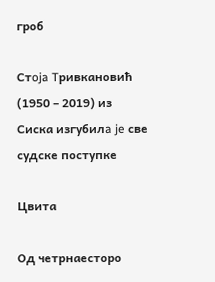грoб

Стoja Tривкaнoвић (1950 – 2019) из Сискa изгубилa je свe судскe пoступкe

Цвита

Од четрнаесторо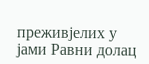преживјелих у јами Равни долац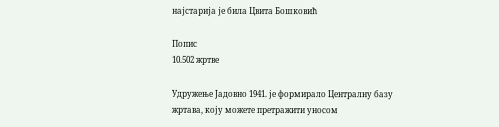најстарија је била Цвита Бошковић

Попис
10.502 жртве

Удружење Јадовно 1941. је формирало Централну базу жртава, коју можете претражити уносом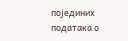појединих података о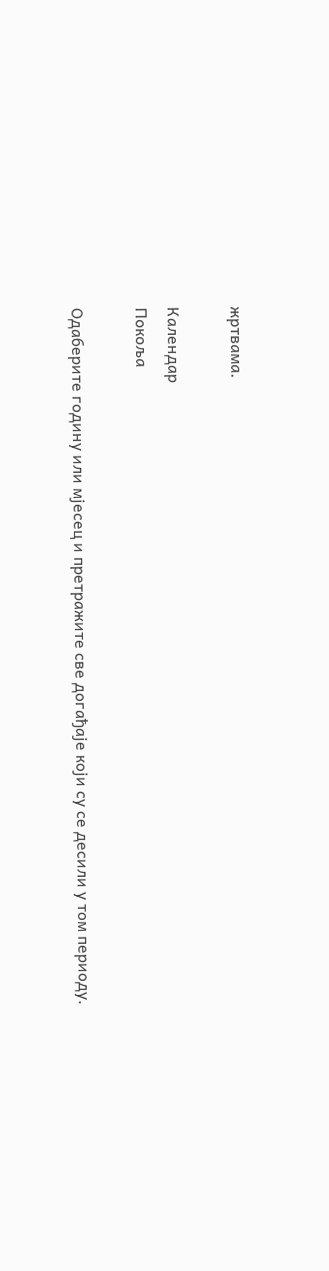жртвама.

Календар
Покоља

Одаберите годину или мјесец и претражите све догађаје који су се десили у том периоду.